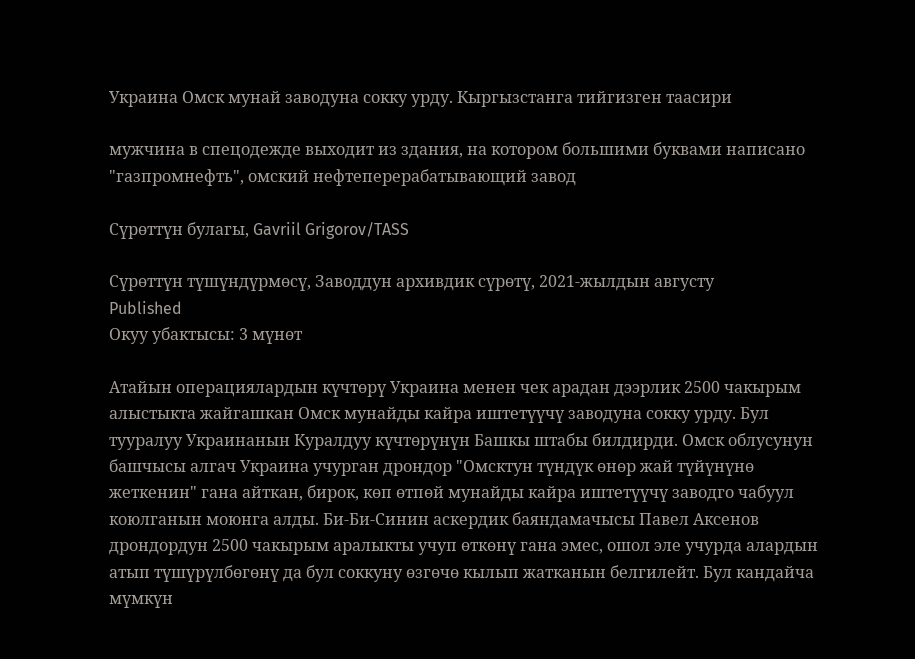Украина Омск мунай заводуна сокку урду. Кыргызстанга тийгизген таасири

мужчина в спецодежде выходит из здания, на котором большими буквами написано "газпромнефть", омский нефтеперерабатывающий завод

Сүрөттүн булагы, Gavriil Grigorov/TASS

Сүрөттүн түшүндүрмөсү, Заводдун архивдик сүрөтү, 2021-жылдын августу
Published
Окуу убактысы: 3 мүнөт

Атайын операциялардын күчтөрү Украина менен чек арадан дээрлик 2500 чакырым алыстыкта жайгашкан Омск мунайды кайра иштетүүчү заводуна сокку урду. Бул тууралуу Украинанын Куралдуу күчтөрүнүн Башкы штабы билдирди. Омск облусунун башчысы алгач Украина учурган дрондор "Омсктун түндүк өнөр жай түйүнүнө жеткенин" гана айткан, бирок, көп өтпөй мунайды кайра иштетүүчү заводго чабуул коюлганын моюнга алды. Би-Би-Синин аскердик баяндамачысы Павел Аксенов дрондордун 2500 чакырым аралыкты учуп өткөнү гана эмес, ошол эле учурда алардын атып түшүрүлбөгөнү да бул соккуну өзгөчө кылып жатканын белгилейт. Бул кандайча мүмкүн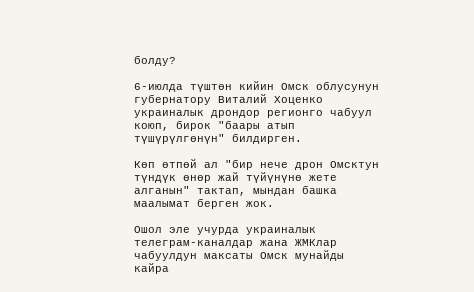болду?

6-июлда түштөн кийин Омск облусунун губернатору Виталий Хоценко украиналык дрондор регионго чабуул коюп, бирок "баары атып түшүрүлгөнүн" билдирген.

Көп өтпөй ал "бир нече дрон Омсктун түндүк өнөр жай түйүнүнө жете алганын" тактап, мындан башка маалымат берген жок.

Ошол эле учурда украиналык телеграм-каналдар жана ЖМКлар чабуулдун максаты Омск мунайды кайра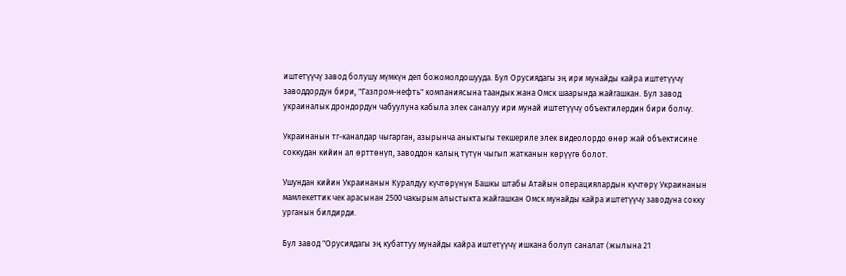иштетүүчү завод болушу мүмкүн деп божомолдошууда. Бул Орусиядагы эң ири мунайды кайра иштетүүчү заводдордун бири, "Газпром-нефть" компаниясына таандык жана Омск шаарында жайгашкан. Бул завод украиналык дрондордун чабуулуна кабыла элек саналуу ири мунай иштетүүчү объектилердин бири болчу.

Украинанын тг-каналдар чыгарган, азырынча аныктыгы текшериле элек видеолордо өнөр жай объектисине соккудан кийин ал өрттөнүп, заводдон калың түтүн чыгып жатканын көрүүгө болот.

Ушундан кийин Украинанын Куралдуу күчтөрүнүн Башкы штабы Атайын операциялардын күчтөрү Украинанын мамлекеттик чек арасынан 2500 чакырым алыстыкта жайгашкан Омск мунайды кайра иштетүүчү заводуна сокку урганын билдирди.

Бул завод "Орусиядагы эң кубаттуу мунайды кайра иштетүүчү ишкана болуп саналат (жылына 21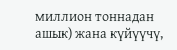миллион тоннадан ашык) жана күйүүчү,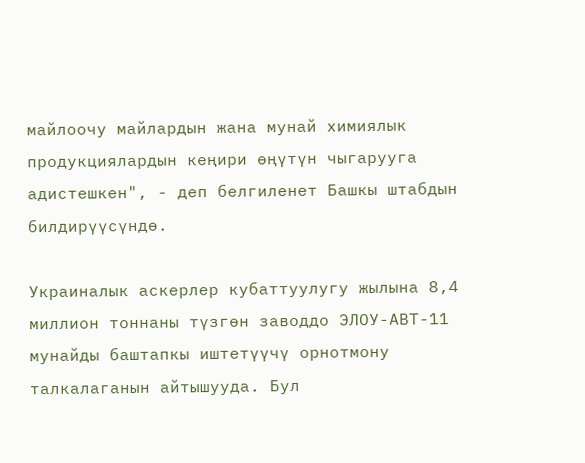майлоочу майлардын жана мунай химиялык продукциялардын кеңири өңүтүн чыгарууга адистешкен", - деп белгиленет Башкы штабдын билдирүүсүндө.

Украиналык аскерлер кубаттуулугу жылына 8,4 миллион тоннаны түзгөн заводдо ЭЛОУ-АВТ-11 мунайды баштапкы иштетүүчү орнотмону талкалаганын айтышууда. Бул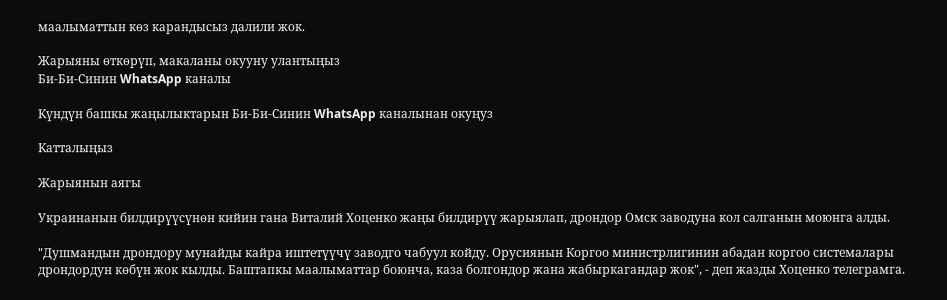маалыматтын көз карандысыз далили жок.

Жарыяны өткөрүп, макаланы окууну улантыңыз
Би-Би-Синин WhatsApp каналы

Күндүн башкы жаңылыктарын Би-Би-Синин WhatsApp каналынан окуңуз

Катталыңыз

Жарыянын аягы

Украинанын билдирүүсүнөн кийин гана Виталий Хоценко жаңы билдирүү жарыялап, дрондор Омск заводуна кол салганын моюнга алды.

"Душмандын дрондору мунайды кайра иштетүүчү заводго чабуул койду. Орусиянын Коргоо министрлигинин абадан коргоо системалары дрондордун көбүн жок кылды. Баштапкы маалыматтар боюнча, каза болгондор жана жабыркагандар жок", - деп жазды Хоценко телеграмга.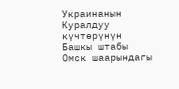Украинанын Куралдуу күчтөрүнүн Башкы штабы Омск шаарындагы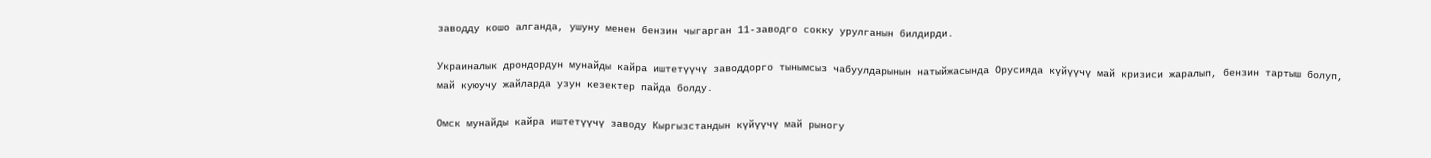заводду кошо алганда, ушуну менен бензин чыгарган 11-заводго сокку урулганын билдирди.

Украиналык дрондордун мунайды кайра иштетүүчү заводдорго тынымсыз чабуулдарынын натыйжасында Орусияда күйүүчү май кризиси жаралып, бензин тартыш болуп, май куюучу жайларда узун кезектер пайда болду.

Омск мунайды кайра иштетүүчү заводу Кыргызстандын күйүүчү май рыногу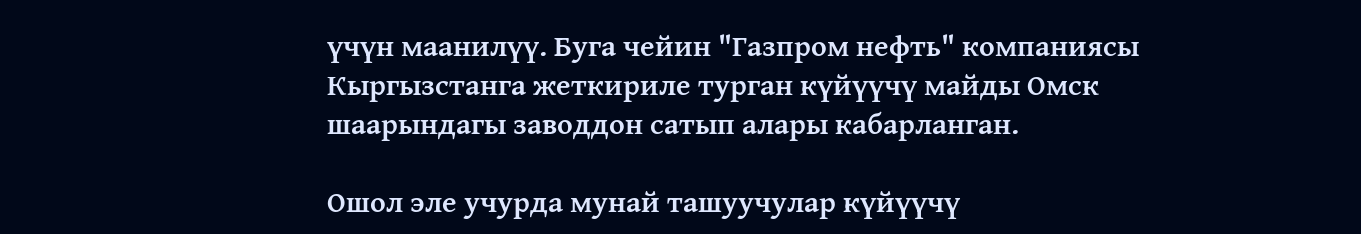үчүн маанилүү. Буга чейин "Газпром нефть" компаниясы Кыргызстанга жеткириле турган күйүүчү майды Омск шаарындагы заводдон сатып алары кабарланган.

Ошол эле учурда мунай ташуучулар күйүүчү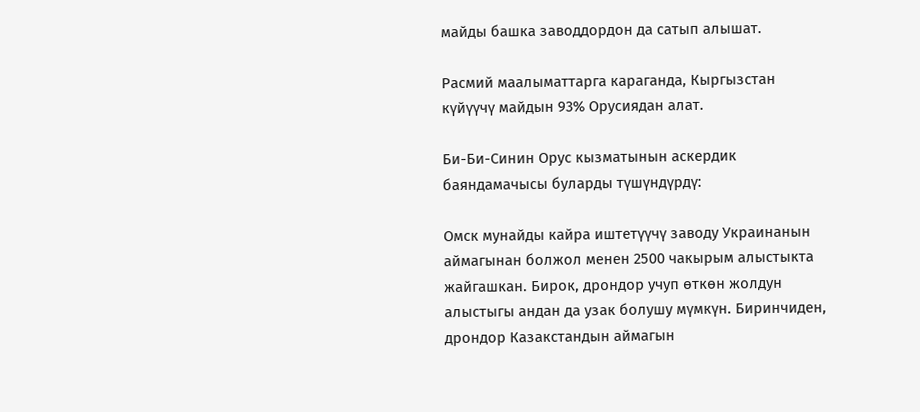майды башка заводдордон да сатып алышат.

Расмий маалыматтарга караганда, Кыргызстан күйүүчү майдын 93% Орусиядан алат.

Би-Би-Синин Орус кызматынын аскердик баяндамачысы буларды түшүндүрдү:

Омск мунайды кайра иштетүүчү заводу Украинанын аймагынан болжол менен 2500 чакырым алыстыкта жайгашкан. Бирок, дрондор учуп өткөн жолдун алыстыгы андан да узак болушу мүмкүн. Биринчиден, дрондор Казакстандын аймагын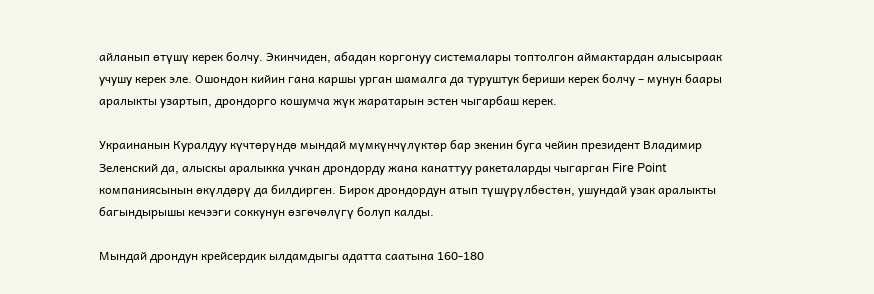айланып өтүшү керек болчу. Экинчиден, абадан коргонуу системалары топтолгон аймактардан алысыраак учушу керек эле. Ошондон кийин гана каршы урган шамалга да туруштук бериши керек болчу – мунун баары аралыкты узартып, дрондорго кошумча жүк жаратарын эстен чыгарбаш керек.

Украинанын Куралдуу күчтөрүндө мындай мүмкүнчүлүктөр бар экенин буга чейин президент Владимир Зеленский да, алыскы аралыкка учкан дрондорду жана канаттуу ракеталарды чыгарган Fire Point компаниясынын өкүлдөрү да билдирген. Бирок дрондордун атып түшүрүлбөстөн, ушундай узак аралыкты багындырышы кечээги соккунун өзгөчөлүгү болуп калды.

Мындай дрондун крейсердик ылдамдыгы адатта саатына 160-180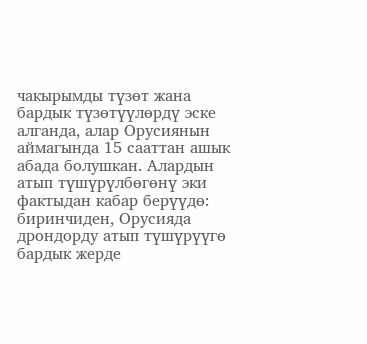чакырымды түзөт жана бардык түзөтүүлөрдү эске алганда, алар Орусиянын аймагында 15 сааттан ашык абада болушкан. Алардын атып түшүрүлбөгөнү эки фактыдан кабар берүүдө: биринчиден, Орусияда дрондорду атып түшүрүүгө бардык жерде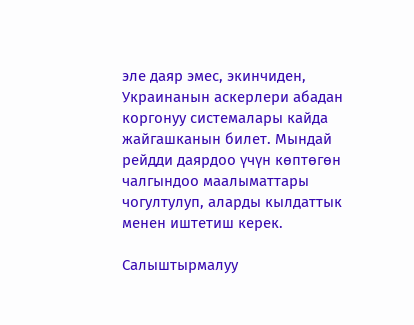эле даяр эмес, экинчиден, Украинанын аскерлери абадан коргонуу системалары кайда жайгашканын билет. Мындай рейдди даярдоо үчүн көптөгөн чалгындоо маалыматтары чогултулуп, аларды кылдаттык менен иштетиш керек.

Салыштырмалуу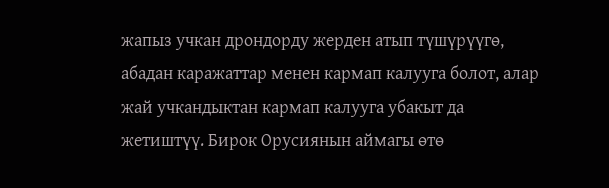жапыз учкан дрондорду жерден атып түшүрүүгө, абадан каражаттар менен кармап калууга болот, алар жай учкандыктан кармап калууга убакыт да жетиштүү. Бирок Орусиянын аймагы өтө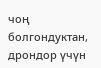чоң болгондуктан, дрондор үчүн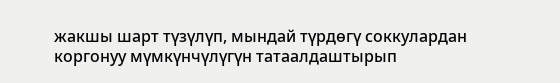жакшы шарт түзүлүп, мындай түрдөгү соккулардан коргонуу мүмкүнчүлүгүн татаалдаштырып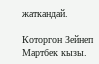жаткандай.

Которгон Зейнеп Мартбек кызы.